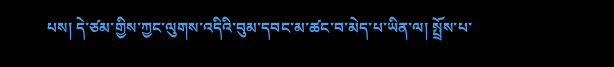པས། དེ་ཙམ་གྱིས་ཀྱང་ལུགས་འདིའི་བུམ་དབང་མ་ཚང་བ་མེད་པ་ཡིན་ལ། སྤྲོས་པ་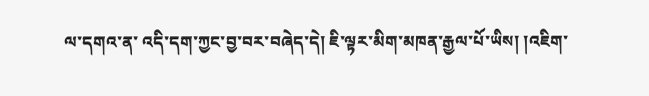ལ་དགའ་ན་ འདི་དག་ཀྱང་བྱ་བར་བཞེད་དེ། ཇི་ལྟར་མིག་མཁན་རྒྱལ་པོ་ཡིས། །འཇིག་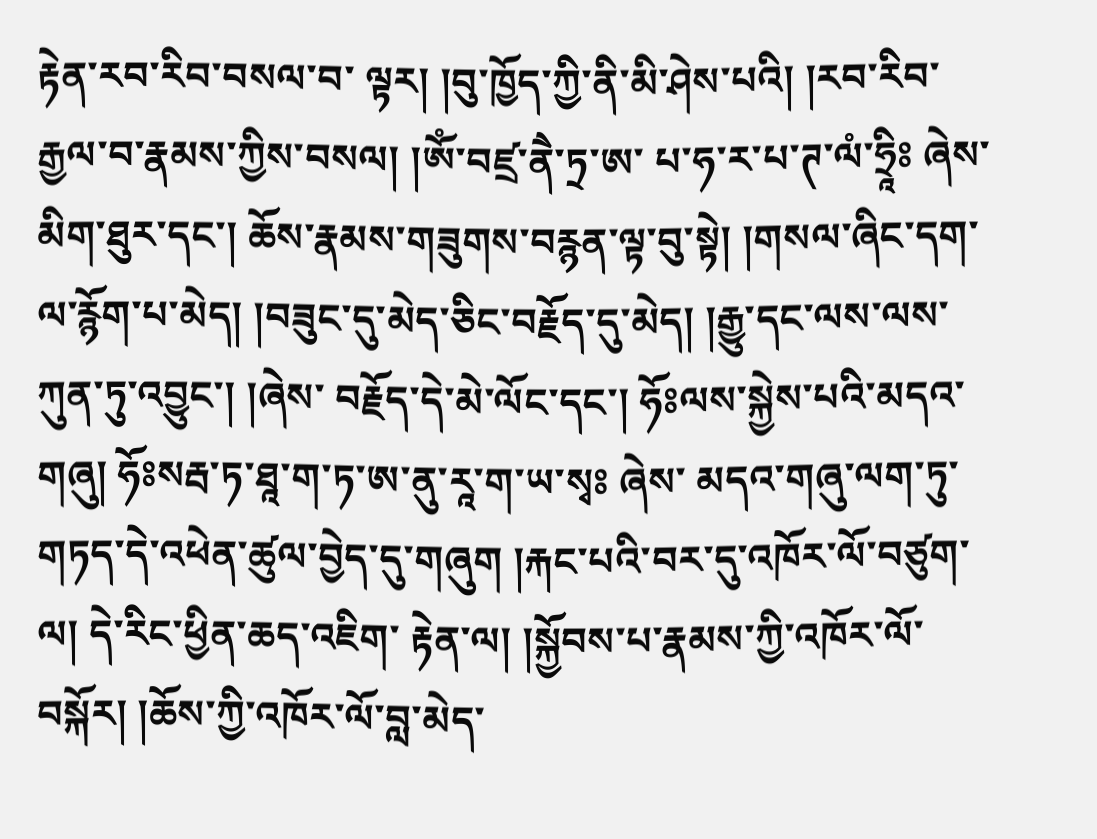རྟེན་རབ་རིབ་བསལ་བ་ ལྟར། །བུ་ཁྱོད་ཀྱི་ནི་མི་ཤེས་པའི། །རབ་རིབ་རྒྱལ་བ་རྣམས་ཀྱིས་བསལ། །ༀ་བཛྲ་ནཻ་ཏྲ་ཨ་ པ་ཧ་ར་པ་ཊ་ལཾ་ཧྲཱིཿ ཞེས་མིག་ཐུར་དང་། ཆོས་རྣམས་གཟུགས་བརྙན་ལྟ་བུ་སྟེ། །གསལ་ཞིང་དག་ ལ་རྙོག་པ་མེད། །བཟུང་དུ་མེད་ཅིང་བརྗོད་དུ་མེད། །རྒྱུ་དང་ལས་ལས་ཀུན་ཏུ་འབྱུང་། །ཞེས་ བརྗོད་དེ་མེ་ལོང་དང་། ཧོཿལས་སྐྱེས་པའི་མདའ་གཞུ། ཧོཿསརྦ་ཏ་ཐཱ་ག་ཏ་ཨ་ནུ་རཱ་ག་ཡ་སྭཿ ཞེས་ མདའ་གཞུ་ལག་ཏུ་གཏད་དེ་འཕེན་ཚུལ་བྱེད་དུ་གཞུག །རྐང་པའི་བར་དུ་འཁོར་ལོ་བཙུག་ལ། དེ་རིང་ཕྱིན་ཆད་འཇིག་ རྟེན་ལ། །སྐྱོབས་པ་རྣམས་ཀྱི་འཁོར་ལོ་བསྐོར། །ཆོས་ཀྱི་འཁོར་ལོ་བླ་མེད་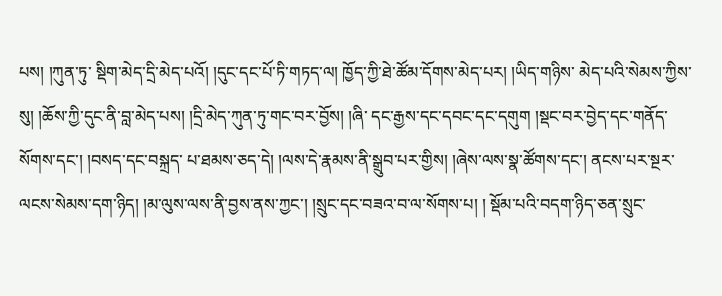པས། །ཀུན་ཏུ་ སྡིག་མེད་དྲི་མེད་པའོ། །དུང་དང་པོ་ཏི་གཏད་ལ། ཁྱོད་ཀྱི་ཐེ་ཚོམ་དོགས་མེད་པར། །ཡིད་གཉིས་ མེད་པའི་སེམས་ཀྱིས་སུ། །ཆོས་ཀྱི་དུང་ནི་བླ་མེད་པས། །དྲི་མེད་ཀུན་ཏུ་གང་བར་བྱོས། །ཞི་ དང་རྒྱས་དང་དབང་དང་དགུག །སྡང་བར་བྱེད་དང་གནོད་སོགས་དང་། །བསད་དང་བསྐྲད་ པ་ཐམས་ཅད་དེ། །ལས་དེ་རྣམས་ནི་སྒྲུབ་པར་གྱིས། །ཞེས་ལས་སྣ་ཚོགས་དང་། ནངས་པར་སྔར་ ལངས་སེམས་དག་ཉིད། །མ་ལུས་ལས་ནི་བྱས་ནས་ཀྱང་། །སྲུང་དང་བཟའ་བ་ལ་སོགས་པ། ། སྡོམ་པའི་བདག་ཉིད་ཅན་སྲུང་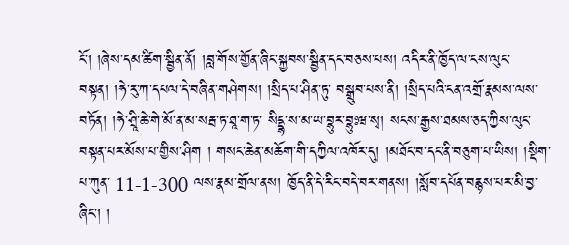ངོ་། །ཞེས་དམ་ཚིག་སྦྱིན་ནོ། །བླ་གོས་གྱོན་ཞིང་སྐྱབས་སྦྱིན་དང་བཅས་པས། འདིར་ནི་ཁྱོད་ལ་ངས་ལུང་བསྟན། །ཧེ་རུ་ཀ་དཔལ་དེ་བཞིན་གཤེགས། །སྲིད་པ་ཤིན་ཏུ་ བསྒྲུབ་པས་ནི། །སྲིད་པའི་ངན་འགྲོ་རྣམས་ལས་བཏོན། །ཧེ་ཤྲཱི་ཆེ་གེ་མོ་ན་མ་སརྦ་ཏ་ཐཱ་ག་ཏ་ སིདྡྷ་ས་མ་ཡ་བྷུར་བྷུཿཝ་སྭ། སངས་རྒྱས་ཐམས་ཅད་ཀྱིས་ལུང་བསྟན་པར་མོས་པ་གྱིས་ཤིག ། གསང་ཆེན་མཆོག་གི་དཀྱིལ་འཁོར་དུ། །མཐོང་བ་དང་ནི་བཅུག་པ་ཡིས། །སྡིག་པ་ཀུན་ 11-1-300 ལས་རྣམ་གྲོལ་ནས། ཁྱོད་ནི་དེ་རིང་བདེ་བར་གནས། །སློབ་དཔོན་བརྙས་པར་མི་བྱ་ཞིང་། །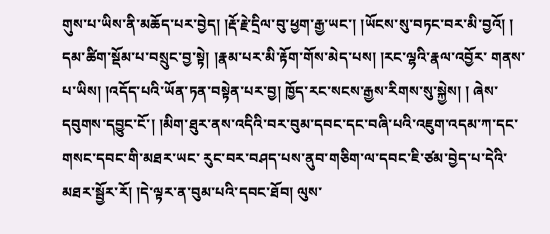གུས་པ་ཡིས་ནི་མཆོད་པར་བྱེད། །རྡོ་རྗེ་དྲིལ་བུ་ཕྱག་རྒྱ་ཡང་། །ཡོངས་སུ་བཏང་བར་མི་བྱའོ། ། དམ་ཚིག་སྡོམ་པ་བསྲུང་བྱ་སྟེ། །རྣམ་པར་མི་རྟོག་གོས་མེད་པས། །རང་ལྷའི་རྣལ་འབྱོར་ གནས་པ་ཡིས། །འདོད་པའི་ཡོན་ཏན་བསྟེན་པར་བྱ། ཁྱོད་རང་སངས་རྒྱས་རིགས་སུ་སྐྱེས། ། ཞེས་དབུགས་དབྱུང་ངོ་། །མིག་ཐུར་ནས་འདིའི་བར་བུམ་དབང་དང་བཞི་པའི་འཇུག་འདམ་ཀ་དང་གསང་དབང་གི་མཐར་ཡང་ རུང་བར་བཤད་པས་ནུབ་གཅིག་ལ་དབང་ཇི་ཙམ་བྱེད་པ་དེའི་མཐར་སྦྱོར་རོ། །དེ་ལྟར་ན་བུམ་པའི་དབང་ཐོབ། ལུས་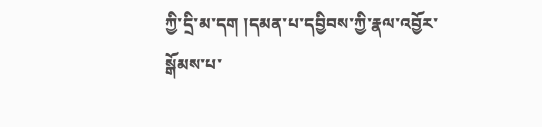ཀྱི་དྲི་མ་དག །དམན་པ་དབྱིབས་ཀྱི་རྣལ་འབྱོར་སྒོམས་པ་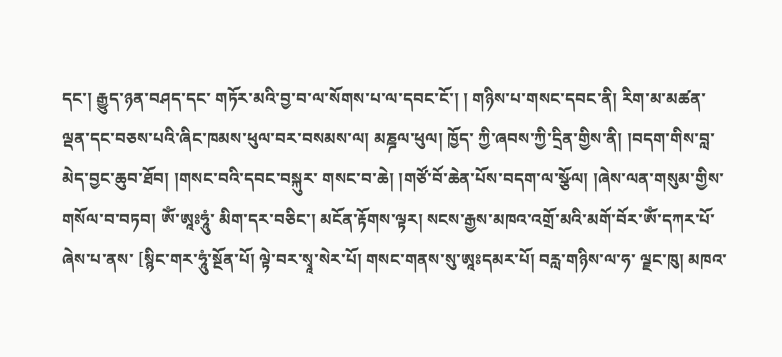དང་། རྒྱུད་ཉན་བཤད་དང་ གཏོར་མའི་བྱ་བ་ལ་སོགས་པ་ལ་དབང་ངོ་། ། གཉིས་པ་གསང་དབང་ནི། རིག་མ་མཚན་ལྡན་དང་བཅས་པའི་ཞིང་ཁམས་ཕུལ་བར་བསམས་ལ། མཎྜལ་ཕུལ། ཁྱོད་ ཀྱི་ཞབས་ཀྱི་དྲིན་གྱིས་ནི། །བདག་གིས་བླ་མེད་བྱང་ཆུབ་ཐོབ། །གསང་བའི་དབང་བསྐུར་ གསང་བ་ཆེ། །གཙོ་བོ་ཆེན་པོས་བདག་ལ་སྩོལ། །ཞེས་ལན་གསུམ་གྱིས་གསོལ་བ་བཏབ། ༀ་ཨཱཿཧཱུཾ་ མིག་དར་བཅིང་། མངོན་རྟོགས་ལྟར། སངས་རྒྱས་མཁའ་འགྲོ་མའི་མགོ་བོར་ༀ་དཀར་པོ་ཞེས་པ་ནས་ [སྙིང་གར་ཧཱུཾ་སྔོན་པོ། ལྟེ་བར་སྭཱ་སེར་པོ། གསང་གནས་སུ་ཨཱཿདམར་པོ། བརླ་གཉིས་ལ་ཧ་ ལྗང་ཁུ། མཁའ་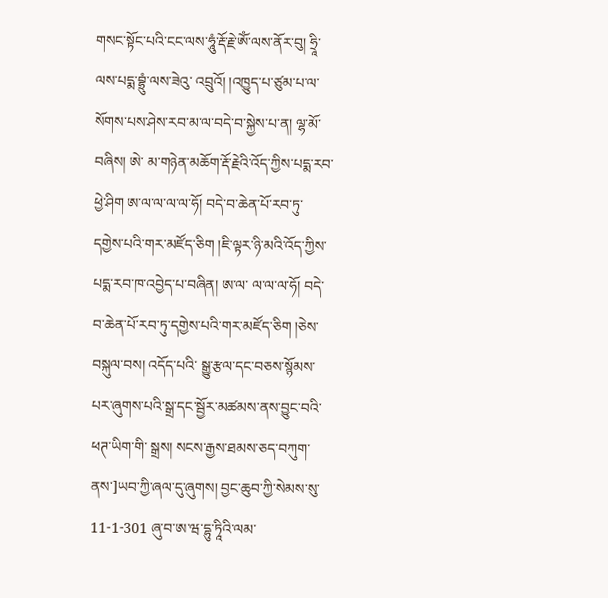གསང་སྟོང་པའི་ངང་ལས་ཧཱུཾ་རྡོ་རྗེ་ༀ་ལས་ནོར་བུ། ཧྲཱི་ལས་པདྨ་བྷྲུཾ་ལས་ཟེའུ་ འབྲུའོ། །འཁྱུད་པ་ཙུམ་པ་ལ་སོགས་པས་ཤེས་རབ་མ་ལ་བདེ་བ་སྐྱེས་པ་ན། ལྷ་མོ་བཞིས། ཨེ་ མ་གཉེན་མཆོག་རྡོ་རྗེའི་འོད་ཀྱིས་པདྨ་རབ་ཕྱེ་ཤིག ཨ་ལ་ལ་ལ་ལ་ཧོ། བདེ་བ་ཆེན་པོ་རབ་ཏུ་ དགྱེས་པའི་གར་མཛོད་ཅིག །ཇི་ལྟར་ཉི་མའི་འོད་ཀྱིས་པདྨ་རབ་ཁ་འབྱེད་པ་བཞིན། ཨ་ལ་ ལ་ལ་ལ་ཧོ། བདེ་བ་ཆེན་པོ་རབ་ཏུ་དགྱེས་པའི་གར་མཛོད་ཅིག །ཅེས་བསྐུལ་བས། འདོད་པའི་ སྒྱུ་རྩལ་དང་བཅས་སྙོམས་པར་ཞུགས་པའི་སྒྲ་དང་སྦྱོར་མཚམས་ནས་བྱུང་བའི་ཕཊ་ཡིག་གི་ སྒྲས། སངས་རྒྱས་ཐམས་ཅད་བཀུག་ནས་]ཡབ་ཀྱི་ཞལ་དུ་ཞུགས། བྱང་ཆུབ་ཀྱི་སེམས་སུ་ 11-1-301 ཞུ་བ་ཨ་ཝ་དྷུ་ཏཱིའི་ལམ་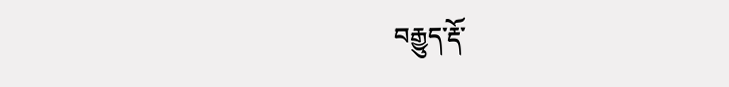བརྒྱུད་རྡོ་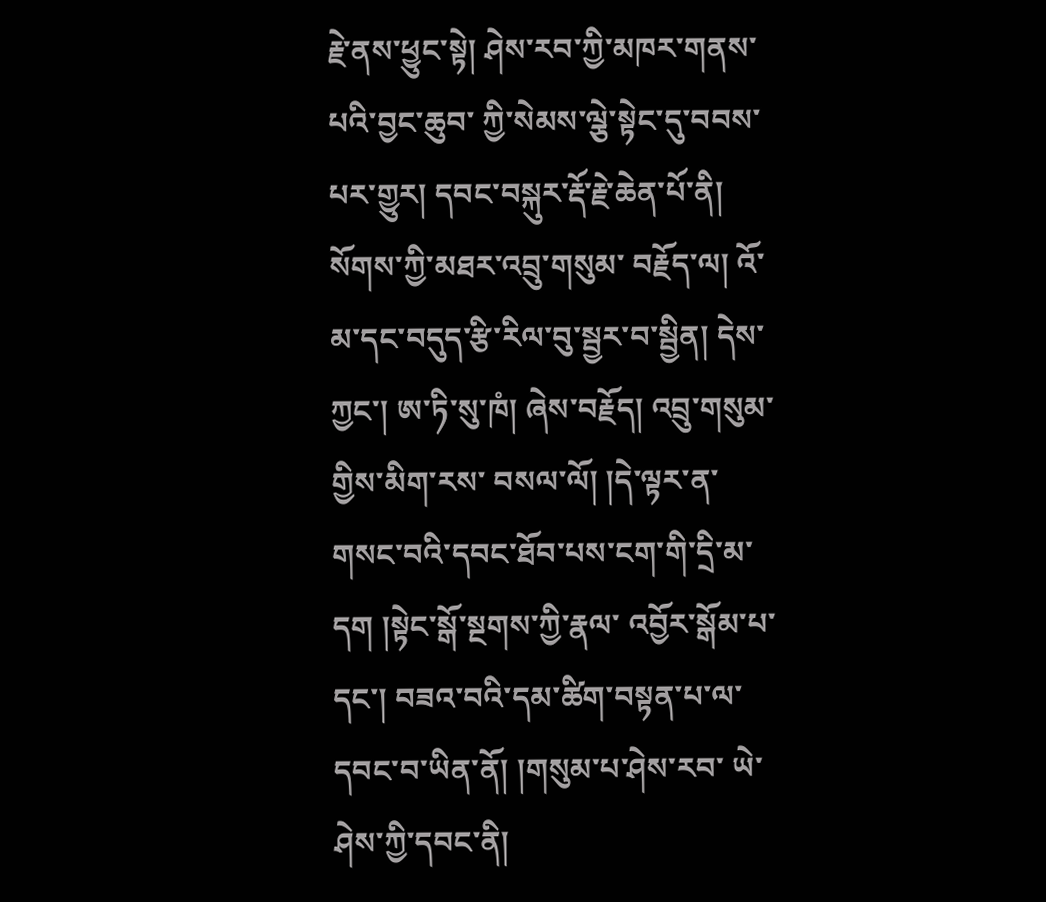རྗེ་ནས་ཕྱུང་སྟེ། ཤེས་རབ་ཀྱི་མཁར་གནས་པའི་བྱང་ཆུབ་ ཀྱི་སེམས་ལྕེ་སྟེང་དུ་བབས་པར་གྱུར། དབང་བསྐུར་རྡོ་རྗེ་ཆེན་པོ་ནི། སོགས་ཀྱི་མཐར་འབྲུ་གསུམ་ བརྗོད་ལ། འོ་མ་དང་བདུད་རྩི་རིལ་བུ་སྦྱར་བ་སྦྱིན། དེས་ཀྱང་། ཨ་ཏི་སུ་ཁཾ། ཞེས་བརྗོད། འབྲུ་གསུམ་གྱིས་མིག་རས་ བསལ་ལོ། །དེ་ལྟར་ན་གསང་བའི་དབང་ཐོབ་པས་ངག་གི་དྲི་མ་དག །སྟེང་སྒོ་སྔགས་ཀྱི་རྣལ་ འབྱོར་སྒོམ་པ་དང་། བཟའ་བའི་དམ་ཚིག་བསྟན་པ་ལ་དབང་བ་ཡིན་ནོ། །གསུམ་པ་ཤེས་རབ་ ཡེ་ཤེས་ཀྱི་དབང་ནི།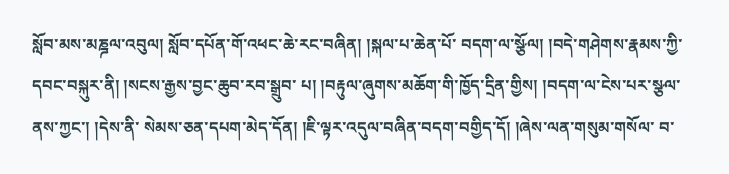སློབ་མས་མཎྜལ་འབུལ། སློབ་དཔོན་གོ་འཕང་ཆེ་རང་བཞིན། །སྐལ་པ་ཆེན་པོ་ བདག་ལ་སྩོལ། །བདེ་གཤེགས་རྣམས་ཀྱི་དབང་བསྐུར་ནི། །སངས་རྒྱས་བྱང་ཆུབ་རབ་སྒྲུབ་ པ། །བརྟུལ་ཞུགས་མཆོག་གི་ཁྱོད་དྲིན་གྱིས། །བདག་ལ་ངེས་པར་སྩལ་ནས་ཀྱང་། །དེས་ནི་ སེམས་ཅན་དཔག་མེད་དོན། །ཇི་ལྟར་འདུལ་བཞིན་བདག་བགྱིད་དོ། །ཞེས་ལན་གསུམ་གསོལ་ བ་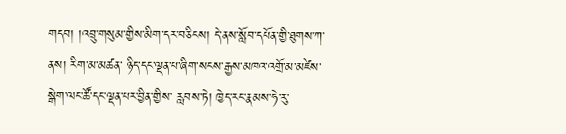གདབ། །འབྲུ་གསུམ་གྱིས་མིག་དར་བཅིངས། དེ་ནས་སློབ་དཔོན་གྱི་ཐུགས་ཀ་ནས། རིག་མ་མཚན་ ཉིད་དང་ལྡན་པ་ཞིག་སངས་རྒྱས་མཁའ་འགྲོ་མ་མཛེས་སྒེག་ལང་ཚོ་དང་ལྡན་པར་བྱིན་གྱིས་ རླབས་ཏེ། ཁྱེད་རང་རྣམས་ཧེ་རུ་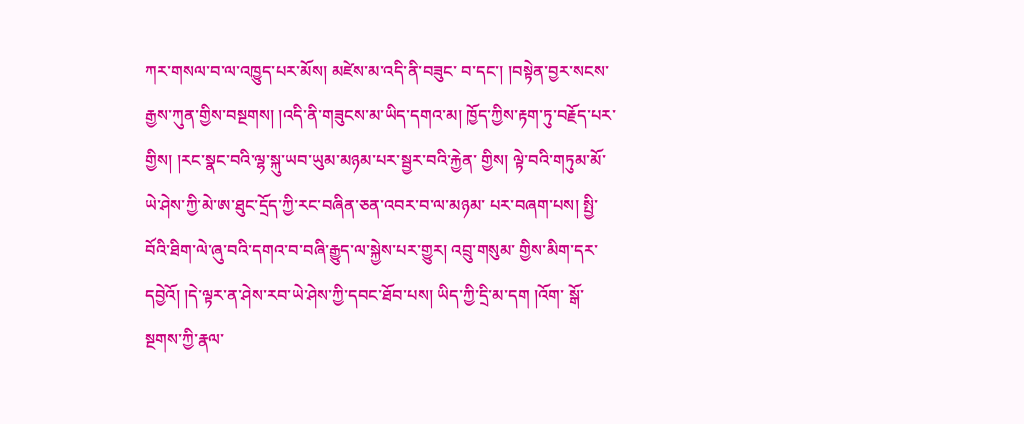ཀར་གསལ་བ་ལ་འཁྱུད་པར་མོས། མཛེས་མ་འདི་ནི་བཟུང་ བ་དང་། །བསྟེན་བྱར་སངས་རྒྱས་ཀུན་གྱིས་བསྔགས། །འདི་ནི་གཟུངས་མ་ཡིད་དགའ་མ། ཁྱོད་ཀྱིས་རྟག་ཏུ་བརྗོད་པར་གྱིས། །རང་སྣང་བའི་ལྷ་སྐུ་ཡབ་ཡུམ་མཉམ་པར་སྦྱར་བའི་རྐྱེན་ གྱིས། ལྟེ་བའི་གཏུམ་མོ་ཡེ་ཤེས་ཀྱི་མེ་ཨ་ཐུང་དྲོད་ཀྱི་རང་བཞིན་ཅན་འབར་བ་ལ་མཉམ་ པར་བཞག་པས། སྤྱི་བོའི་ཐིག་ལེ་ཞུ་བའི་དགའ་བ་བཞི་རྒྱུད་ལ་སྐྱེས་པར་གྱུར། འབྲུ་གསུམ་ གྱིས་མིག་དར་དབྱེའོ། །དེ་ལྟར་ན་ཤེས་རབ་ཡེ་ཤེས་ཀྱི་དབང་ཐོབ་པས། ཡིད་ཀྱི་དྲི་མ་དག །འོག་ སྒོ་སྔགས་ཀྱི་རྣལ་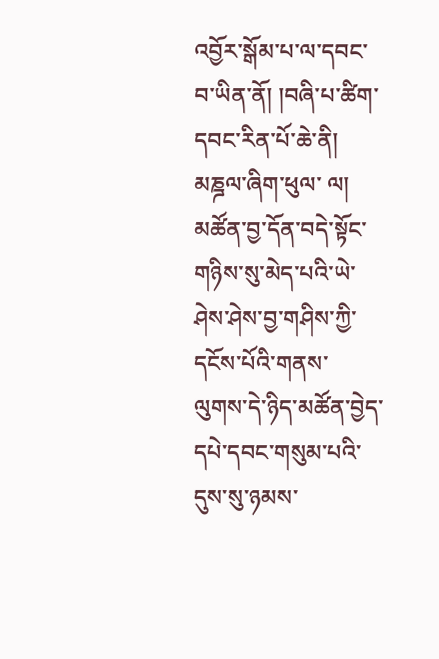འབྱོར་སྒོམ་པ་ལ་དབང་བ་ཡིན་ནོ། །བཞི་པ་ཚིག་དབང་རིན་པོ་ཆེ་ནི། མཎྜལ་ཞིག་ཕུལ་ ལ། མཚོན་བྱ་དོན་བདེ་སྟོང་གཉིས་སུ་མེད་པའི་ཡེ་ཤེས་ཤེས་བྱ་གཤིས་ཀྱི་དངོས་པོའི་གནས་ ལུགས་དེ་ཉིད་མཚོན་བྱེད་དཔེ་དབང་གསུམ་པའི་དུས་སུ་ཉམས་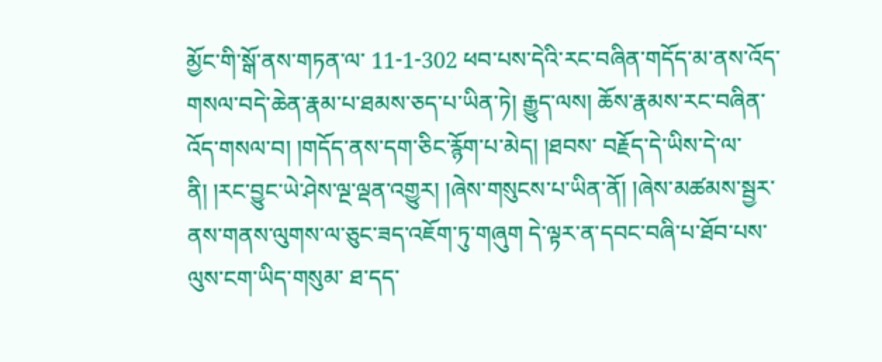མྱོང་གི་སྒོ་ནས་གཏན་ལ་ 11-1-302 ཕབ་པས་དེའི་རང་བཞིན་གདོད་མ་ནས་འོད་གསལ་བདེ་ཆེན་རྣམ་པ་ཐམས་ཅད་པ་ཡིན་ཏེ། རྒྱུད་ལས། ཆོས་རྣམས་རང་བཞིན་འོད་གསལ་བ། །གདོད་ནས་དག་ཅིང་རྙོག་པ་མེད། །ཐབས་ བརྗོད་དེ་ཡིས་དེ་ལ་ནི། །རང་བྱུང་ཡེ་ཤེས་ལྔ་ལྡན་འགྱུར། །ཞེས་གསུངས་པ་ཡིན་ནོ། །ཞེས་མཚམས་སྦྱར་ ནས་གནས་ལུགས་ལ་ཅུང་ཟད་འཇོག་ཏུ་གཞུག དེ་ལྟར་ན་དབང་བཞི་པ་ཐོབ་པས་ལུས་ངག་ཡིད་གསུམ་ ཐ་དད་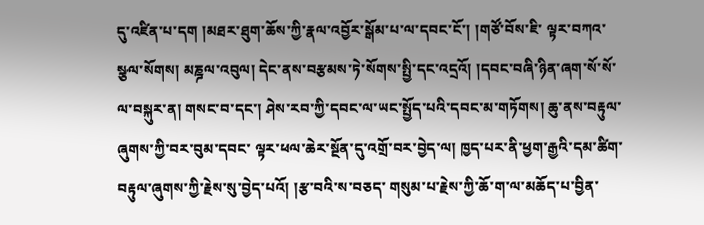དུ་འཛིན་པ་དག །མཐར་ཐུག་ཆོས་ཀྱི་རྣལ་འབྱོར་སྒོམ་པ་ལ་དབང་ངོ་། །གཙོ་བོས་ཇི་ ལྟར་བཀའ་སྩལ་སོགས། མཎྜལ་འབུལ། དེང་ནས་བརྩམས་ཏེ་སོགས་སྤྱི་དང་འདྲའོ། །དབང་བཞི་ཉིན་ཞག་སོ་སོ་ ལ་བསྐུར་ན། གསང་བ་དང་། ཤེས་རབ་ཀྱི་དབང་ལ་ཡང་སྤྱོད་པའི་དབང་མ་གཏོགས། ཆུ་ནས་བརྟུལ་ཞུགས་ཀྱི་བར་བུམ་དབང་ ལྟར་ཕལ་ཆེར་སྔོན་དུ་འགྲོ་བར་བྱེད་ལ། ཁྱད་པར་ནི་ཕྱག་རྒྱའི་དམ་ཚིག་བརྟུལ་ཞུགས་ཀྱི་རྗེས་སུ་བྱེད་པའོ། །རྩ་བའི་ས་བཅད་ གསུམ་པ་རྗེས་ཀྱི་ཆོ་ག་ལ་མཆོད་པ་བྱིན་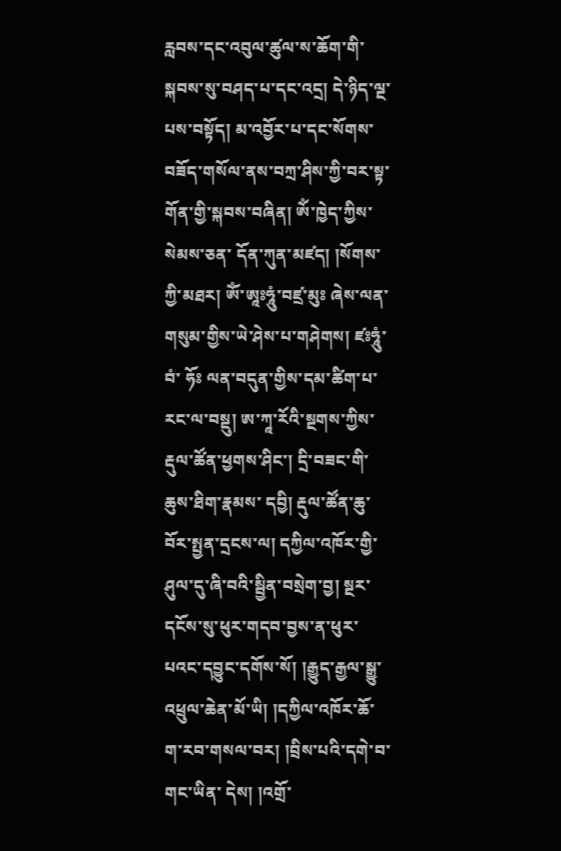རླབས་དང་འབུལ་ཚུལ་ས་ཆོག་གི་སྐབས་སུ་བཤད་པ་དང་འདྲ། དེ་ཉིད་ལྔ་པས་བསྟོད། མ་འབྱོར་པ་དང་སོགས་བཟོད་གསོལ་ནས་བཀྲ་ཤིས་ཀྱི་བར་སྟ་གོན་གྱི་སྐབས་བཞིན། ༀ་ཁྱེད་ཀྱིས་སེམས་ཅན་ དོན་ཀུན་མཛད། །སོགས་ཀྱི་མཐར། ༀ་ཨཱཿཧཱུཾ་བཛྲ་མུཿ ཞེས་ལན་གསུམ་གྱིས་ཡེ་ཤེས་པ་གཤེགས། ཛཿཧཱུཾ་བཾ་ ཧོཿ ལན་བདུན་གྱིས་དམ་ཚིག་པ་རང་ལ་བསྡུ། ཨ་ཀཱ་རོའི་སྔགས་ཀྱིས་རྡུལ་ཚོན་ཕྱགས་ཤིང་། དྲི་བཟང་གི་ཆུས་ཐིག་རྣམས་ དབྱི། རྡུལ་ཚོན་ཆུ་བོར་སྤྱན་དྲངས་ལ། དཀྱིལ་འཁོར་གྱི་ཤུལ་དུ་ཞི་བའི་སྦྱིན་བསྲེག་བྱ། སྔར་དངོས་སུ་ཕུར་གདབ་བྱས་ན་ཕུར་ པའང་དབྱུང་དགོས་སོ། །རྒྱུད་རྒྱལ་སྒྱུ་འཕྲུལ་ཆེན་མོ་ཡི། །དཀྱིལ་འཁོར་ཆོ་ག་རབ་གསལ་བར། །བྲིས་པའི་དགེ་བ་གང་ཡིན་ དེས། །འགྲོ་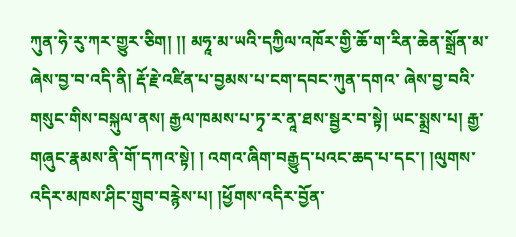ཀུན་ཧེ་རུ་ཀར་གྱུར་ཅིག། །། མཧཱ་མ་ཡའི་དཀྱིལ་འཁོར་གྱི་ཆོ་ག་རིན་ཆེན་སྒྲོན་མ་ཞེས་བྱ་བ་འདི་ནི། རྡོ་རྗེ་འཛིན་པ་བྱམས་པ་ངག་དབང་ཀུན་དགའ་ ཞེས་བྱ་བའི་གསུང་གིས་བསྐུལ་ནས། རྒྱལ་ཁམས་པ་ཏྭ་ར་ནཱ་ཐས་སྦྱར་བ་སྟེ། ཡང་སྨྲས་པ། རྒྱ་གཞུང་རྣམས་ནི་གོ་དཀའ་སྟེ། ། འགའ་ཞིག་བརྒྱུད་པའང་ཆད་པ་དང་། །ལུགས་འདིར་མཁས་ཤིང་གྲུབ་བརྙེས་པ། །ཕྱོགས་འདིར་བྱོན་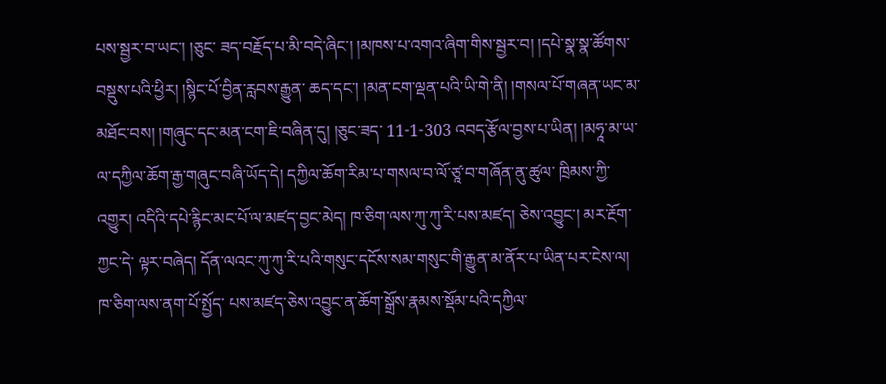པས་སྦྱར་བ་ཡང་། །ཅུང་ ཟད་བརྗོད་པ་མི་བདེ་ཞིང་། །མཁས་པ་འགའ་ཞིག་གིས་སྦྱར་བ། །དཔེ་སྣ་སྣ་ཚོགས་བསྡུས་པའི་ཕྱིར། །སྙིང་པོ་བྱིན་རླབས་རྒྱུན་ ཆད་དང་། །མན་ངག་ལྡན་པའི་ཡི་གེ་ནི། །གསལ་པོ་གཞན་ཡང་མ་མཐོང་བས། །གཞུང་དང་མན་ངག་ཇི་བཞིན་དུ། །ཅུང་ཟད་ 11-1-303 འབད་རྩོལ་བྱས་པ་ཡིན། །མཧཱ་མ་ཡ་ལ་དཀྱིལ་ཆོག་རྒྱ་གཞུང་བཞི་ཡོད་དེ། དཀྱིལ་ཆོག་རིམ་པ་གསལ་བ་ལོ་ཙཱ་བ་གཞོན་ནུ་ཚུལ་ ཁྲིམས་ཀྱི་འགྱུར། འདིའི་དཔེ་རྙིང་མང་པོ་ལ་མཛད་བྱང་མེད། ཁ་ཅིག་ལས་ཀུ་ཀུ་རི་པས་མཛད། ཅེས་འབྱུང་། མར་རྔོག་ཀྱང་དེ་ ལྟར་བཞེད། དོན་ལའང་ཀུ་ཀུ་རི་པའི་གསུང་དངོས་སམ་གསུང་གི་རྒྱུན་མ་ནོར་པ་ཡིན་པར་ངེས་ལ། ཁ་ཅིག་ལས་ནག་པོ་སྤྱོད་ པས་མཛད་ཅེས་འབྱུང་ན་ཆོག་སྒྲོས་རྣམས་སྡོམ་པའི་དཀྱིལ་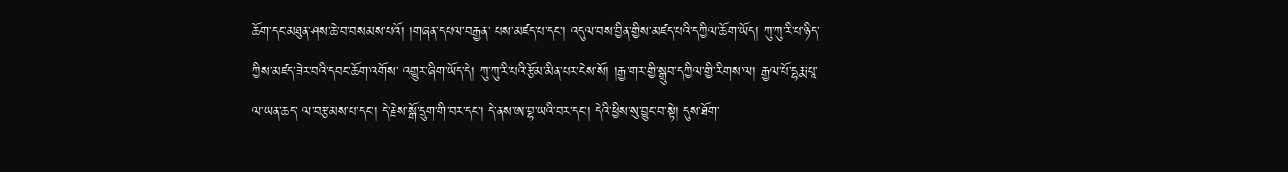ཆོག་དང་མཐུན་ཤས་ཆེ་བ་བསམས་པའོ། །གཞན་དཔལ་བརྒྱན་ པས་མཛད་པ་དང་། འདུལ་བས་བྱིན་གྱིས་མཛད་པའི་དཀྱིལ་ཆོག་ཡོད། ཀུ་ཀུ་རི་པ་ཉིད་ཀྱིས་མཛད་ཟེར་བའི་དབང་ཆོག་འགོས་ འགྱུར་ཞིག་ཡོད་དེ། ཀུ་ཀུ་རི་པའི་རྩོམ་མིན་པར་ངེས་སོ། །རྒྱ་གར་གྱི་སྒྲུབ་དཀྱིལ་གྱི་རིགས་ལ། རྒྱལ་པོ་དྷརྨ་པཱ་ལ་ཡན་ཆད་ ལ་བརྩམས་པ་དང་། དེ་རྗེས་སྒོ་དྲུག་གི་བར་དང་། དེ་ནས་ཨ་བྷ་ཡའི་བར་དང་། དེའི་ཕྱིས་སུ་བྱུང་བ་སྟེ། དུས་ཐོག་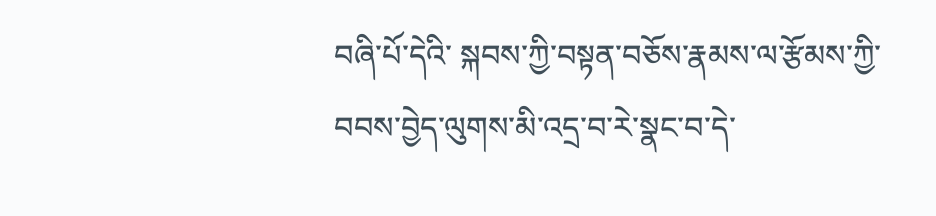བཞི་པོ་དེའི་ སྐབས་ཀྱི་བསྟན་བཅོས་རྣམས་ལ་རྩོམས་ཀྱི་བབས་བྱེད་ལུགས་མི་འདྲ་བ་རེ་སྣང་བ་དེ་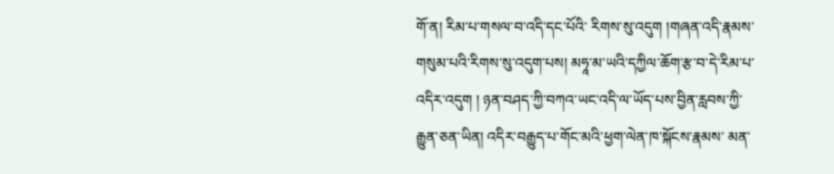གོ་ན། རིམ་པ་གསལ་བ་འདི་དང་པོའི་ རིགས་སུ་འདུག །གཞན་འདི་རྣམས་གསུམ་པའི་རིགས་སུ་འདུག་པས། མཧཱ་མ་ཡའི་དཀྱིལ་ཆོག་རྩ་བ་དེ་རིམ་པ་འདིར་འདུག ། ཉན་བཤད་ཀྱི་བཀའ་ཡང་འདི་ལ་ཡོད་པས་བྱིན་རླབས་ཀྱི་རྒྱུན་ཅན་ཡིན། འདིར་བརྒྱུད་པ་གོང་མའི་ཕྱག་ལེན་ཁ་སྐོངས་རྣམས་ མན་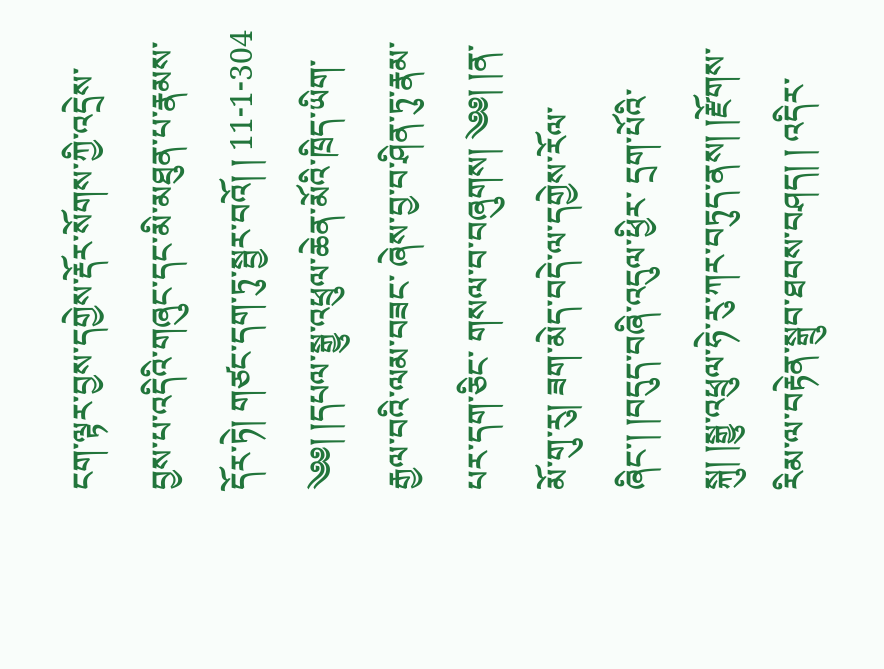ངག་ལྟར་བྱས་དགྱེས་རྡོར་སོགས་ཀྱི་འདྲེས་བྱས་པ་འདིའི་གཞུང་དང་མི་མཐུན་པ་རྣམས་དོར་ཏེ། གཙང་དག་ཏུ་སྦྱར་བའོ། ། 11-1-304 ༄༅། །དཔལ་སྒྱུ་འཕྲུལ་ཆེན་མོའི་ཁྲིད་ཡིག་རྒྱལ་བའི་ལམ་བཟང་ ཞེས་བྱ་བ་ཤིན་ཏུ་རྣམ་པར་དག་ཅིང་ གསལ་བ་བཞུགས། ༄༅། །ན་མོ་གུ་རུ། ཟག་མེད་བདེ་ལ་དགྱེས་རོལ་ཞིང་། །བདུད་བཞི་འདུལ་ཕྱིར་ དྲག་པོའི་སྐུ། །སྒྱུ་འཕྲུལ་ཧེ་རུ་ཀར་བཏུད་ནས། །རྫོགས་རིམ་ལ་བརྟེན་སྒྲུབ་ཐབས་བཤད། ། འདིར་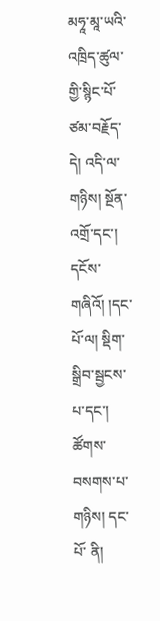མཧཱ་མཱ་ཡའི་འཁྲིད་ཚུལ་གྱི་སྙིང་པོ་ཙམ་བརྗོད་དེ། འདི་ལ་གཉིས། སྔོན་འགྲོ་དང་། དངོས་གཞིའོ། །དང་པོ་ལ། སྡིག་སྒྲིབ་སྦྱངས་པ་དང་། ཚོགས་བསགས་པ་གཉིས། དང་པོ་ ནི།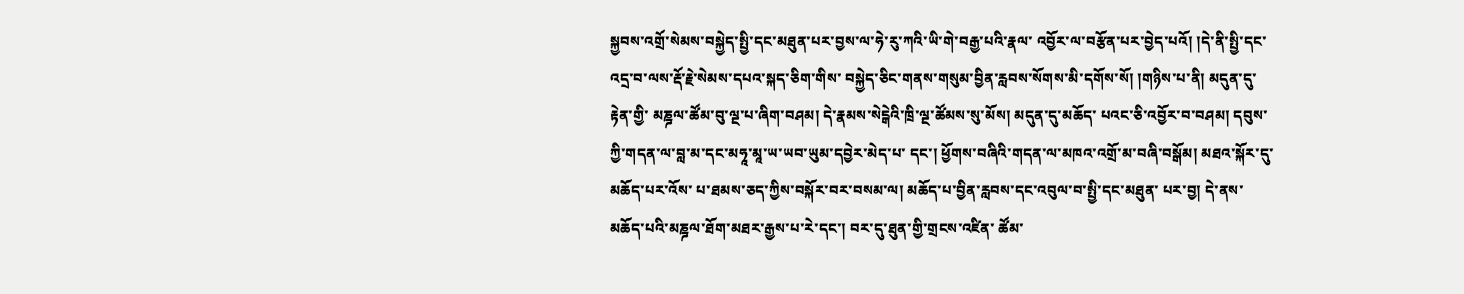སྐྱབས་འགྲོ་སེམས་བསྐྱེད་སྤྱི་དང་མཐུན་པར་བྱས་ལ་ཧེ་རུ་ཀའི་ཡི་གེ་བརྒྱ་པའི་རྣལ་ འབྱོར་ལ་བརྩོན་པར་བྱེད་པའོ། །དེ་ནི་སྤྱི་དང་འདྲ་བ་ལས་རྡོ་རྗེ་སེམས་དཔའ་སྐད་ཅིག་གིས་ བསྐྱེད་ཅིང་གནས་གསུམ་བྱིན་རླབས་སོགས་མི་དགོས་སོ། །གཉིས་པ་ནི། མདུན་དུ་རྟེན་གྱི་ མཎྜལ་ཚོམ་བུ་ལྔ་པ་ཞིག་བཤམ། དེ་རྣམས་སེངྒེའི་ཁྲི་ལྔ་ཚོམས་སུ་མོས། མདུན་དུ་མཆོད་ པའང་ཅི་འབྱོར་བ་བཤམ། དབུས་ཀྱི་གདན་ལ་བླ་མ་དང་མཧཱ་མཱ་ཡ་ཡབ་ཡུམ་དབྱེར་མེད་པ་ དང་། ཕྱོགས་བཞིའི་གདན་ལ་མཁའ་འགྲོ་མ་བཞི་བསྒོམ། མཐའ་སྐོར་དུ་མཆོད་པར་འོས་ པ་ཐམས་ཅད་ཀྱིས་བསྐོར་བར་བསམ་ལ། མཆོད་པ་བྱིན་རླབས་དང་འབུལ་བ་སྤྱི་དང་མཐུན་ པར་བྱ། དེ་ནས་མཆོད་པའི་མཎྜལ་ཐོག་མཐར་རྒྱས་པ་རེ་དང་། བར་དུ་ཐུན་གྱི་གྲངས་འཛིན་ ཚོམ་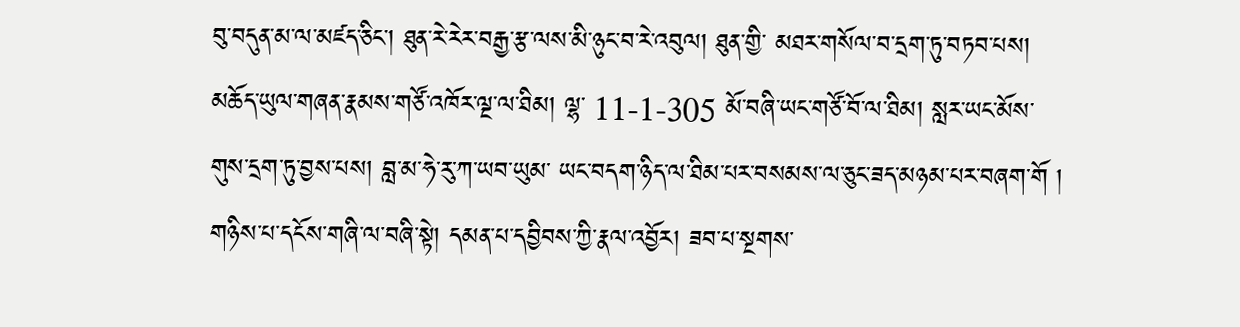བུ་བདུན་མ་ལ་མཛད་ཅིང་། ཐུན་རེ་རེར་བརྒྱ་རྩ་ལས་མི་ཉུང་བ་རེ་འབུལ། ཐུན་གྱི་ མཐར་གསོལ་བ་དྲག་ཏུ་བཏབ་པས། མཆོད་ཡུལ་གཞན་རྣམས་གཙོ་འཁོར་ལྔ་ལ་ཐིམ། ལྷ་ 11-1-305 མོ་བཞི་ཡང་གཙོ་བོ་ལ་ཐིམ། སླར་ཡང་མོས་གུས་དྲག་ཏུ་བྱས་པས། བླ་མ་ཧེ་རུ་ཀ་ཡབ་ཡུམ་ ཡང་བདག་ཉིད་ལ་ཐིམ་པར་བསམས་ལ་ཅུང་ཟད་མཉམ་པར་བཞག་གོ ། གཉིས་པ་དངོས་གཞི་ལ་བཞི་སྟེ། དམན་པ་དབྱིབས་ཀྱི་རྣལ་འབྱོར། ཟབ་པ་སྔགས་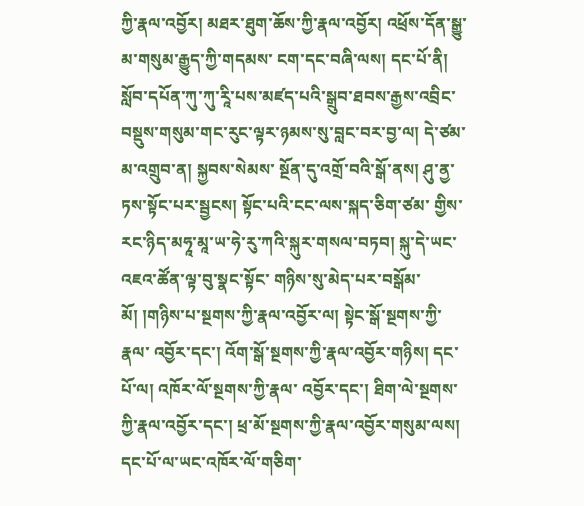ཀྱི་རྣལ་འབྱོར། མཐར་ཐུག་ཆོས་ཀྱི་རྣལ་འབྱོར། འཕྲོས་དོན་སྒྱུ་མ་གསུམ་རྒྱུད་ཀྱི་གདམས་ ངག་དང་བཞི་ལས། དང་པོ་ནི། སློབ་དཔོན་ཀུ་ཀུ་རཱི་པས་མཛད་པའི་སྒྲུབ་ཐབས་རྒྱས་འབྲིང་ བསྡུས་གསུམ་གང་རུང་ལྟར་ཉམས་སུ་བླང་བར་བྱ་ལ། དེ་ཙམ་མ་འགྲུབ་ན། སྐྱབས་སེམས་ སྔོན་དུ་འགྲོ་བའི་སྒོ་ནས། ཤུ་ནྱ་ཏས་སྟོང་པར་སྦྱངས། སྟོང་པའི་ངང་ལས་སྐད་ཅིག་ཙམ་ གྱིས་རང་ཉིད་མཧཱ་མཱ་ཡ་ཧེ་རུ་ཀའི་སྐུར་གསལ་བཏབ། སྐུ་དེ་ཡང་འཇའ་ཚོན་ལྟ་བུ་སྣང་སྟོང་ གཉིས་སུ་མེད་པར་བསྒོམ་མོ། །གཉིས་པ་སྔགས་ཀྱི་རྣལ་འབྱོར་ལ། སྟེང་སྒོ་སྔགས་ཀྱི་རྣལ་ འབྱོར་དང་། འོག་སྒོ་སྔགས་ཀྱི་རྣལ་འབྱོར་གཉིས། དང་པོ་ལ། འཁོར་ལོ་སྔགས་ཀྱི་རྣལ་ འབྱོར་དང་། ཐིག་ལེ་སྔགས་ཀྱི་རྣལ་འབྱོར་དང་། ཕྲ་མོ་སྔགས་ཀྱི་རྣལ་འབྱོར་གསུམ་ལས། དང་པོ་ལ་ཡང་འཁོར་ལོ་གཅིག་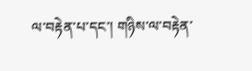ལ་བརྟེན་པ་དང་། གཉིས་ལ་བརྟེན་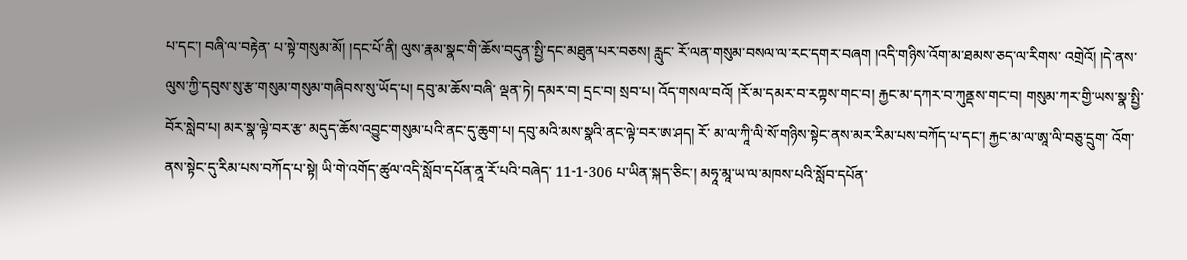པ་དང་། བཞི་ལ་བརྟེན་ པ་སྟེ་གསུམ་མོ། །དང་པོ་ནི། ལུས་རྣམ་སྣང་གི་ཆོས་བདུན་སྤྱི་དང་མཐུན་པར་བཅས། རླུང་ རོ་ལན་གསུམ་བསལ་ལ་རང་དགར་བཞག །འདི་གཉིས་འོག་མ་ཐམས་ཅད་ལ་རིགས་ འགྲེའོ། །དེ་ནས་ལུས་ཀྱི་དབུས་སུ་རྩ་གསུམ་གསུམ་གཞིབས་སུ་ཡོད་པ། དབུ་མ་ཆོས་བཞི་ ལྡན་ཏེ། དམར་བ། དྲང་བ། སྲབ་པ། འོད་གསལ་བའོ། །རོ་མ་དམར་བ་རཀྟས་གང་བ། རྐྱང་མ་དཀར་བ་ཀུནྡས་གང་བ། གསུམ་ཀར་གྱི་ཡས་སྣ་སྤྱི་བོར་སླེབ་པ། མར་སྣ་ལྟེ་བར་རྩ་ མདུད་ཆོས་འབྱུང་གསུམ་པའི་ནང་དུ་ཆུག་པ། དབུ་མའི་མས་སྣའི་ནང་ལྟེ་བར་ཨ་ཤད། རོ་ མ་ལ་ཀཱི་ལི་སོ་གཉིས་སྟེང་ནས་མར་རིམ་པས་བཀོད་པ་དང་། རྐྱང་མ་ལ་ཨཱ་ལི་བཅུ་དྲུག་ འོག་ནས་སྟེང་དུ་རིམ་པས་བཀོད་པ་སྟེ། ཡི་གེ་འགོད་ཚུལ་འདི་སློབ་དཔོན་ནཱ་རོ་པའི་བཞེད་ 11-1-306 པ་ཡིན་སྐད་ཅིང་། མཧཱ་མཱ་ཡ་ལ་མཁས་པའི་སློབ་དཔོན་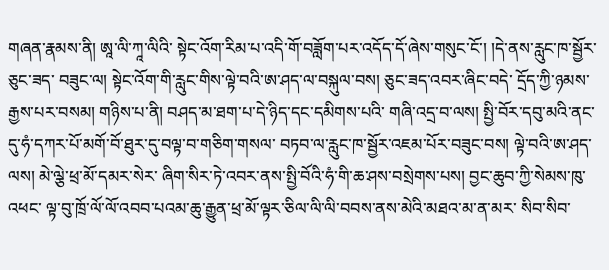གཞན་རྣམས་ནི། ཨཱ་ལི་ཀཱ་ལིའི་ སྟེང་འོག་རིམ་པ་འདི་གོ་བཟློག་པར་འདོད་དོ་ཞེས་གསུང་ངོ་། །དེ་ནས་རླུང་ཁ་སྦྱོར་ཅུང་ཟད་ བཟུང་ལ། སྟེང་འོག་གི་རླུང་གིས་ལྟེ་བའི་ཨ་ཤད་ལ་བསྐུལ་བས། ཅུང་ཟད་འབར་ཞིང་བདེ་ དྲོད་ཀྱི་ཉམས་རྒྱས་པར་བསམ། གཉིས་པ་ནི། བཤད་མ་ཐག་པ་དེ་ཉིད་དང་དམིགས་པའི་ གཞི་འདྲ་བ་ལས། སྤྱི་བོར་དབུ་མའི་ནང་དུ་ཧཾ་དཀར་པོ་མགོ་བོ་ཐུར་དུ་བལྟ་བ་གཅིག་གསལ་ བཏབ་ལ་རླུང་ཁ་སྦྱོར་འཇམ་པོར་བཟུང་བས། ལྟེ་བའི་ཨ་ཤད་ལས། མེ་ལྕེ་ཕྲ་མོ་དམར་སེར་ ཞིག་སིར་ཏེ་འབར་ནས་སྤྱི་བོའི་ཧཾ་གི་ཆ་ཤས་བསྲེགས་པས། བྱང་ཆུབ་ཀྱི་སེམས་ཁུ་འཕང་ ལྟ་བུ་ཁྲོ་ལོ་ལོ་འབབ་པའམ་ཆུ་རྒྱུན་ཕྲ་མོ་ལྟར་ཅིལ་ལི་ལི་བབས་ནས་མེའི་མཐའ་མ་ན་མར་ སིབ་སིབ་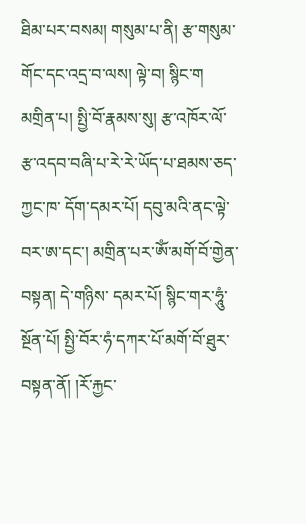ཐིམ་པར་བསམ། གསུམ་པ་ནི། རྩ་གསུམ་གོང་དང་འདྲ་བ་ལས། ལྟེ་བ། སྙིང་ག མགྲིན་པ། སྤྱི་བོ་རྣམས་སུ། རྩ་འཁོར་ལོ་རྩ་འདབ་བཞི་པ་རེ་རེ་ཡོད་པ་ཐམས་ཅད་ཀྱང་ཁ་ དོག་དམར་པོ། དབུ་མའི་ནང་ལྟེ་བར་ཨ་དང་། མགྲིན་པར་ༀ་མགོ་བོ་གྱེན་བསྟན། དེ་གཉིས་ དམར་པོ། སྙིང་གར་ཧཱུཾ་སྔོན་པོ། སྤྱི་བོར་ཧཾ་དཀར་པོ་མགོ་བོ་ཐུར་བསྟན་ནོ། །རོ་རྐྱང་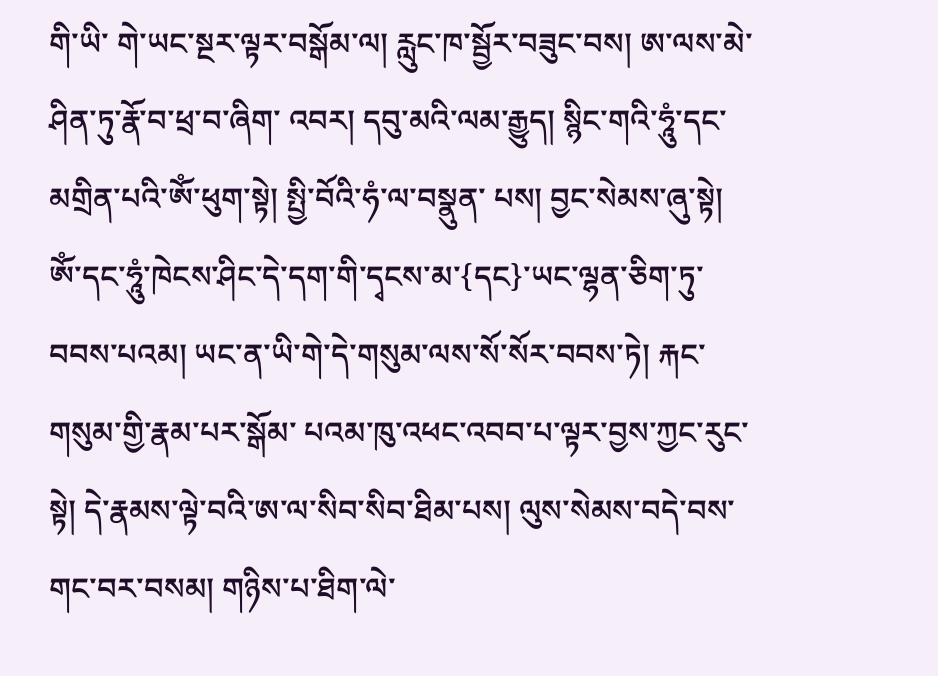གི་ཡི་ གེ་ཡང་སྔར་ལྟར་བསྒོམ་ལ། རླུང་ཁ་སྦྱོར་བཟུང་བས། ཨ་ལས་མེ་ཤིན་ཏུ་རྣོ་བ་ཕྲ་བ་ཞིག་ འབར། དབུ་མའི་ལམ་རྒྱུད། སྙིང་གའི་ཧཱུཾ་དང་མགྲིན་པའི་ༀ་ཕུག་སྟེ། སྤྱི་བོའི་ཧཾ་ལ་བསྣུན་ པས། བྱང་སེམས་ཞུ་སྟེ། ༀ་དང་ཧཱུཾ་ཁེངས་ཤིང་དེ་དག་གི་དྭངས་མ་{དང}་ཡང་ལྷན་ཅིག་ཏུ་ བབས་པའམ། ཡང་ན་ཡི་གེ་དེ་གསུམ་ལས་སོ་སོར་བབས་ཏེ། རྐང་གསུམ་གྱི་རྣམ་པར་སྒོམ་ པའམ་ཁུ་འཕང་འབབ་པ་ལྟར་བྱས་ཀྱང་རུང་སྟེ། དེ་རྣམས་ལྟེ་བའི་ཨ་ལ་སིབ་སིབ་ཐིམ་པས། ལུས་སེམས་བདེ་བས་གང་བར་བསམ། གཉིས་པ་ཐིག་ལེ་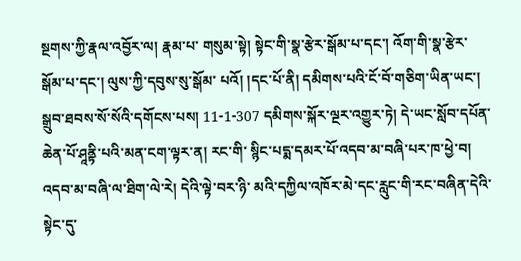སྔགས་ཀྱི་རྣལ་འབྱོར་ལ། རྣམ་པ་ གསུམ་སྟེ། སྟེང་གི་སྣ་རྩེར་སྒོམ་པ་དང་། འོག་གི་སྣ་རྩེར་སྒོམ་པ་དང་། ལུས་ཀྱི་དབུས་སུ་སྒོམ་ པའོ། །དང་པོ་ནི། དམིགས་པའི་ངོ་བོ་གཅིག་ཡིན་ཡང་། སྒྲུབ་ཐབས་སོ་སོའི་དགོངས་པས། 11-1-307 དམིགས་སྐོར་ལྔར་འགྱུར་ཏེ། དེ་ཡང་སློབ་དཔོན་ཆེན་པོ་ཤཱནྟི་པའི་མན་ངག་ལྟར་ན། རང་གི་ སྙིང་པདྨ་དམར་པོ་འདབ་མ་བཞི་པར་ཁ་ཕྱེ་བ། འདབ་མ་བཞི་ལ་ཐིག་ལེ་རེ། དེའི་ལྟེ་བར་ཉི་ མའི་དཀྱིལ་འཁོར་མེ་དང་རླུང་གི་རང་བཞིན་དེའི་སྟེང་དུ་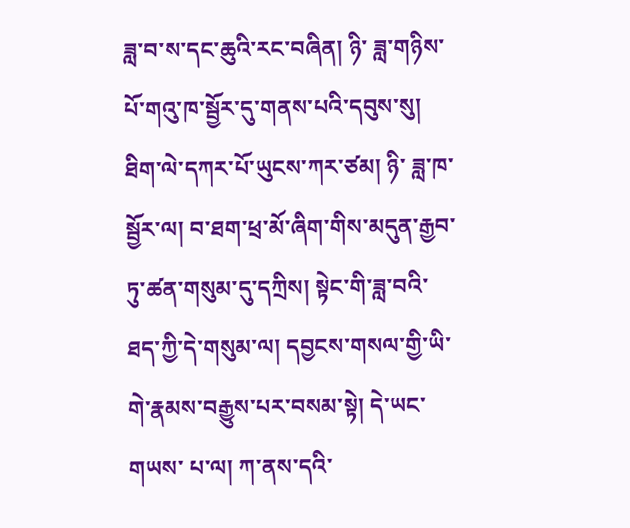ཟླ་བ་ས་དང་ཆུའི་རང་བཞིན། ཉི་ ཟླ་གཉིས་པོ་གའུ་ཁ་སྦྱོར་དུ་གནས་པའི་དབུས་སུ། ཐིག་ལེ་དཀར་པོ་ཡུངས་ཀར་ཙམ། ཉི་ ཟླ་ཁ་སྦྱོར་ལ། བ་ཐག་ཕྲ་མོ་ཞིག་གིས་མདུན་རྒྱབ་ཏུ་ཚན་གསུམ་དུ་དཀྲིས། སྟེང་གི་ཟླ་བའི་ ཐད་ཀྱི་དེ་གསུམ་ལ། དབྱངས་གསལ་གྱི་ཡི་གེ་རྣམས་བརྒྱུས་པར་བསམ་སྟེ། དེ་ཡང་གཡས་ པ་ལ། ཀ་ནས་དའི་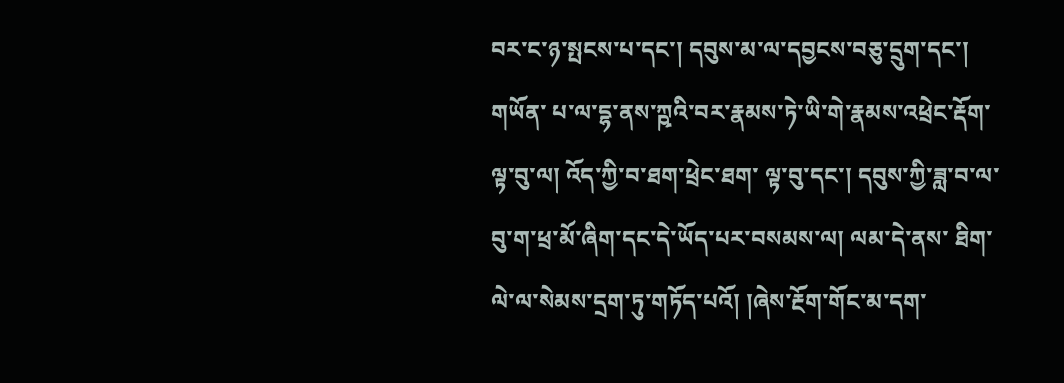བར་ང་ཉ་སྤངས་པ་དང་། དབུས་མ་ལ་དབྱངས་བཅུ་དྲུག་དང་། གཡོན་ པ་ལ་དྷ་ནས་ཀྵའི་བར་རྣམས་ཏེ་ཡི་གེ་རྣམས་འཕྲེང་རྡོག་ལྟ་བུ་ལ། འོད་ཀྱི་བ་ཐག་ཕྲེང་ཐག་ ལྟ་བུ་དང་། དབུས་ཀྱི་ཟླ་བ་ལ་བུ་ག་ཕྲ་མོ་ཞིག་དང་དེ་ཡོད་པར་བསམས་ལ། ལམ་དེ་ནས་ ཐིག་ལེ་ལ་སེམས་དྲག་ཏུ་གཏོད་པའོ། །ཞེས་རྔོག་གོང་མ་དག་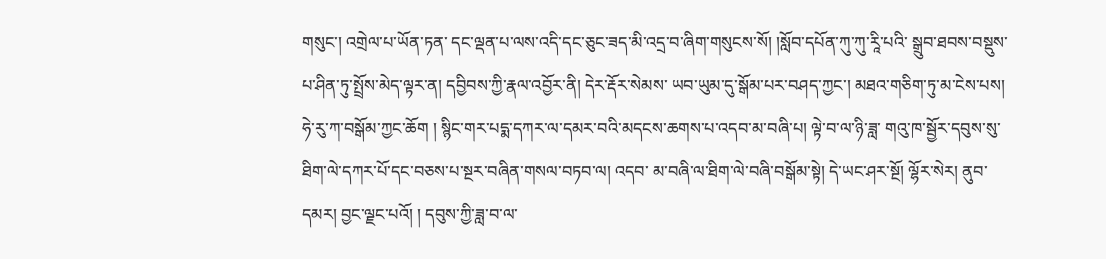གསུང་། འགྲེལ་པ་ཡོན་ཏན་ དང་ལྡན་པ་ལས་འདི་དང་ཅུང་ཟད་མི་འདྲ་བ་ཞིག་གསུངས་སོ། །སློབ་དཔོན་ཀུ་ཀུ་རཱི་པའི་ སྒྲུབ་ཐབས་བསྡུས་པ་ཤིན་ཏུ་སྤྲོས་མེད་ལྟར་ན། དབྱིབས་ཀྱི་རྣལ་འབྱོར་ནི། དེར་རྡོར་སེམས་ ཡབ་ཡུམ་དུ་སྒོམ་པར་བཤད་ཀྱང་། མཐའ་གཅིག་ཏུ་མ་ངེས་པས། ཧེ་རུ་ཀ་བསྒོམ་ཀྱང་ཆོག ། སྙིང་གར་པདྨ་དཀར་ལ་དམར་བའི་མདངས་ཆགས་པ་འདབ་མ་བཞི་པ། ལྟེ་བ་ལ་ཉི་ཟླ་ གའུ་ཁ་སྦྱོར་དབུས་སུ་ཐིག་ལེ་དཀར་པོ་དང་བཅས་པ་སྔར་བཞིན་གསལ་བཏབ་ལ། འདབ་ མ་བཞི་ལ་ཐིག་ལེ་བཞི་བསྒོམ་སྟེ། དེ་ཡང་ཤར་སྔོ། ལྷོར་སེར། ནུབ་དམར། བྱང་ལྗང་པའོ། ། དབུས་ཀྱི་ཟླ་བ་ལ་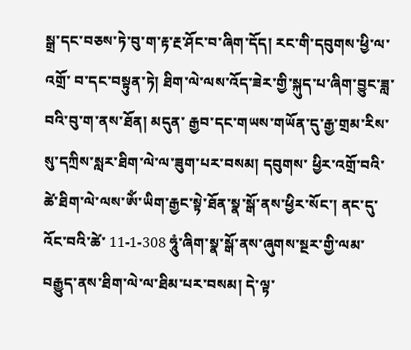སྒྲ་དང་བཅས་ཏེ་བུ་ག་རྟ་རྔ་ཤོང་བ་ཞིག་དོད། རང་གི་དབུགས་ཕྱི་ལ་འགྲོ་ བ་དང་བསྟུན་ཏེ། ཐིག་ལེ་ལས་འོད་ཟེར་གྱི་སྐུད་པ་ཞིག་བྱུང་ཟླ་བའི་བུ་ག་ནས་ཐོན། མདུན་ རྒྱབ་དང་གཡས་གཡོན་དུ་རྒྱ་གྲམ་རིས་སུ་དཀྲིས་སླར་ཐིག་ལེ་ལ་ཟུག་པར་བསམ། དབུགས་ ཕྱིར་འགྲོ་བའི་ཚེ་ཐིག་ལེ་ལས་ༀ་ཡིག་རྒྱང་སྟེ་ཐོན་སྣ་སྒོ་ནས་ཕྱིར་སོང་། ནང་དུ་འོང་བའི་ཚེ་ 11-1-308 ཧཱུཾ་ཞིག་སྣ་སྒོ་ནས་ཞུགས་སྔར་གྱི་ལམ་བརྒྱུད་ནས་ཐིག་ལེ་ལ་ཐིམ་པར་བསམ། དེ་ལྟ་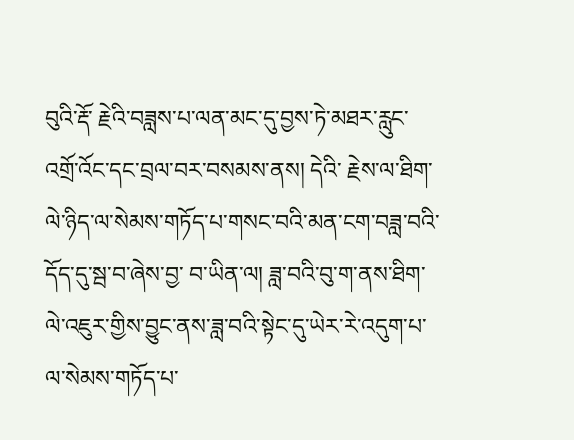བུའི་རྡོ་ རྗེའི་བཟླས་པ་ལན་མང་དུ་བྱས་ཏེ་མཐར་རླུང་འགྲོ་འོང་དང་བྲལ་བར་བསམས་ནས། དེའི་ རྗེས་ལ་ཐིག་ལེ་ཉིད་ལ་སེམས་གཏོད་པ་གསང་བའི་མན་ངག་བཟླ་བའི་དོད་དུ་སྦ་བ་ཞེས་བྱ་ བ་ཡིན་ལ། ཟླ་བའི་བུ་ག་ནས་ཐིག་ལེ་འཇུར་གྱིས་བྱུང་ནས་ཟླ་བའི་སྟེང་དུ་ཡེར་རེ་འདུག་པ་ ལ་སེམས་གཏོད་པ་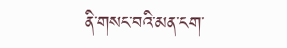ནི་གསང་བའི་མན་ངག་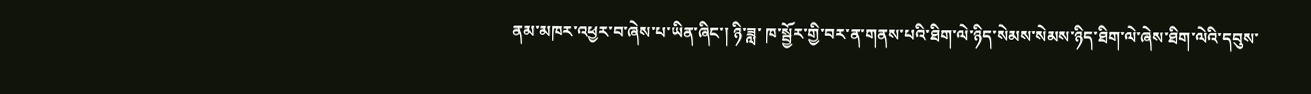ནམ་མཁར་འཕྱར་བ་ཞེས་པ་ཡིན་ཞིང་། ཉི་ཟླ་ ཁ་སྦྱོར་གྱི་བར་ན་གནས་པའི་ཐིག་ལེ་ཉིད་སེམས་སེམས་ཉིད་ཐིག་ལེ་ཞེས་ཐིག་ལེའི་དབུས་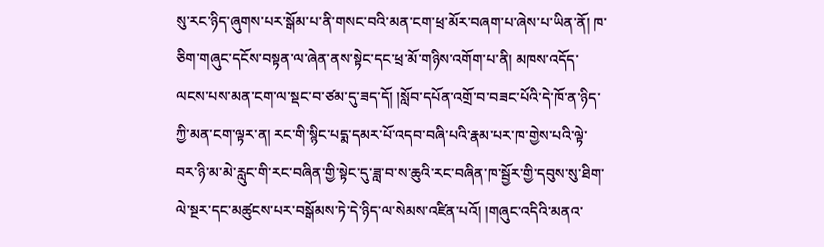སུ་རང་ཉིད་ཞུགས་པར་སྒོམ་པ་ནི་གསང་བའི་མན་ངག་ཕྲ་མོར་བཞག་པ་ཞེས་པ་ཡིན་ནོ། ཁ་ཅིག་གཞུང་དངོས་བསྟན་ལ་ཞེན་ནས་སྟེང་དང་ཕྲ་མོ་གཉིས་འགོག་པ་ནི། མཁས་འདོད་ ལངས་པས་མན་ངག་ལ་སྡང་བ་ཙམ་དུ་ཟད་དོ། །སློབ་དཔོན་འགྲོ་བ་བཟང་པོའི་དེ་ཁོ་ན་ཉིད་ ཀྱི་མན་ངག་ལྟར་ན། རང་གི་སྙིང་པདྨ་དམར་པོ་འདབ་བཞི་པའི་རྣམ་པར་ཁ་གྱེས་པའི་ལྟེ་ བར་ཉི་མ་མེ་རླུང་གི་རང་བཞིན་གྱི་སྟེང་དུ་ཟླ་བ་ས་ཆུའི་རང་བཞིན་ཁ་སྦྱོར་གྱི་དབུས་སུ་ཐིག་ ལེ་སྔར་དང་མཚུངས་པར་བསྒོམས་ཏེ་དེ་ཉིད་ལ་སེམས་འཛིན་པའོ། །གཞུང་འདིའི་མནའ་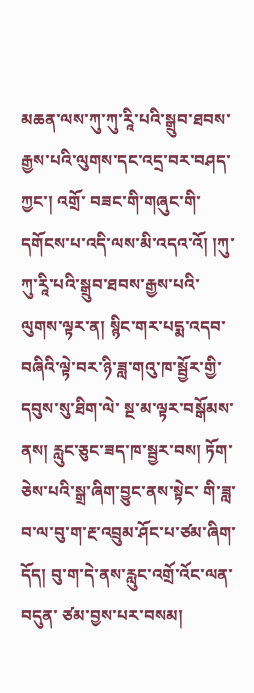མཆན་ལས་ཀུ་ཀུ་རཱི་པའི་སྒྲུབ་ཐབས་རྒྱས་པའི་ལུགས་དང་འདྲ་བར་བཤད་ཀྱང་། འགྲོ་ བཟང་གི་གཞུང་གི་དགོངས་པ་འདི་ལས་མི་འདའ་འོ། །ཀུ་ཀུ་རཱི་པའི་སྒྲུབ་ཐབས་རྒྱས་པའི་ ལུགས་ལྟར་ན། སྙིང་གར་པདྨ་འདབ་བཞིའི་ལྟེ་བར་ཉི་ཟླ་གའུ་ཁ་སྦྱོར་གྱི་དབུས་སུ་ཐིག་ལེ་ སྔ་མ་ལྟར་བསྒོམས་ནས། རླུང་ཅུང་ཟད་ཁ་སྦྱར་བས། ཏོག་ཅེས་པའི་སྒྲ་ཞིག་བྱུང་ནས་སྟེང་ གི་ཟླ་བ་ལ་བུ་ག་རྔ་འབྲུམ་ཤོང་པ་ཙམ་ཞིག་དོད། བུ་ག་དེ་ནས་རླུང་འགྲོ་འོང་ལན་བདུན་ ཙམ་བྱས་པར་བསམ།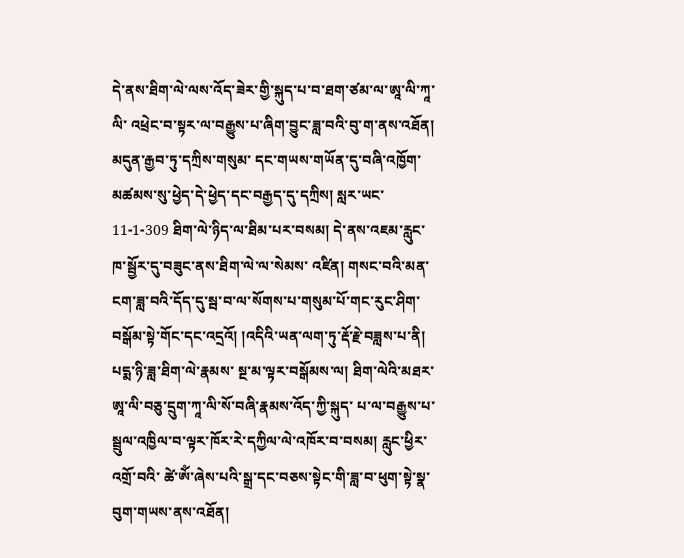དེ་ནས་ཐིག་ལེ་ལས་འོད་ཟེར་གྱི་སྐུད་པ་བ་ཐག་ཙམ་ལ་ཨཱ་ལི་ཀཱ་ལི་ འཕྲེང་བ་སྟར་ལ་བརྒྱུས་པ་ཞིག་བྱུང་ཟླ་བའི་བུ་ག་ནས་འཐོན། མདུན་རྒྱབ་ཏུ་དཀྲིས་གསུམ་ དང་གཡས་གཡོན་དུ་བཞི་འཁྱོག་མཚམས་སུ་ཕྱེད་དེ་ཕྱེད་དང་བརྒྱད་དུ་དཀྲིས། སླར་ཡང་ 11-1-309 ཐིག་ལེ་ཉིད་ལ་ཐིམ་པར་བསམ། དེ་ནས་འཇམ་རླུང་ཁ་སྦྱོར་དུ་བཟུང་ནས་ཐིག་ལེ་ལ་སེམས་ འཛིན། གསང་བའི་མན་ངག་ཟླ་བའི་དོད་དུ་སྦ་བ་ལ་སོགས་པ་གསུམ་པོ་གང་རུང་ཤིག་ བསྒོམ་སྟེ་གོང་དང་འདྲའོ། །འདིའི་ཡན་ལག་ཏུ་རྡོ་རྗེ་བཟླས་པ་ནི། པདྨ་ཉི་ཟླ་ཐིག་ལེ་རྣམས་ སྔ་མ་ལྟར་བསྒོམས་ལ། ཐིག་ལེའི་མཐར་ཨཱ་ལི་བཅུ་དྲུག་ཀཱ་ལི་སོ་བཞི་རྣམས་འོད་ཀྱི་སྐུད་ པ་ལ་བརྒྱུས་པ་སྦྲུལ་འཁྱིལ་བ་ལྟར་ཁོར་རེ་དཀྱིལ་ལེ་འཁོར་བ་བསམ། རླུང་ཕྱིར་འགྲོ་བའི་ ཚེ་ༀ་ཞེས་པའི་སྒྲ་དང་བཅས་སྟེང་གི་ཟླ་བ་ཕུག་སྟེ་སྣ་བུག་གཡས་ནས་འཐོན།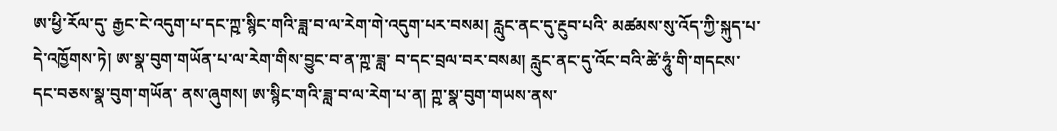ཨ་ཕྱི་རོལ་དུ་ རྒྱང་ངེ་འདུག་པ་དང་ཀྵ་སྙིང་གའི་ཟླ་བ་ལ་རེག་གེ་འདུག་པར་བསམ། རླུང་ནང་དུ་རྔུབ་པའི་ མཚམས་སུ་འོད་ཀྱི་སྐུད་པ་དེ་འཁྱོགས་ཏེ། ཨ་སྣ་བུག་གཡོན་པ་ལ་རེག་གིས་བྱུང་བ་ན་ཀྵ་ཟླ་ བ་དང་བྲལ་བར་བསམ། རླུང་ནང་དུ་འོང་བའི་ཚེ་ཧཱུཾ་གི་གདངས་དང་བཅས་སྣ་བུག་གཡོན་ ནས་ཞུགས། ཨ་སྙིང་གའི་ཟླ་བ་ལ་རེག་པ་ན། ཀྵ་སྣ་བུག་གཡས་ནས་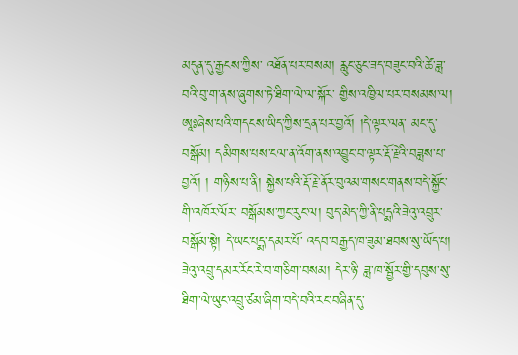མདུན་དུ་རྒྱངས་ཀྱིས་ འཐོན་པར་བསམ། རླུང་ཅུང་ཟད་བཟུང་བའི་ཚེ་ཟླ་བའི་བུ་ག་ནས་ཞུགས་ཏེ་ཐིག་ལེ་ལ་སྐོར་ གྱིས་འཁྱིལ་པར་བསམས་ལ། ཨཱཿཞེས་པའི་གདངས་ཡིད་ཀྱིས་དྲན་པར་བྱའོ། །དེ་ལྟར་ལན་ མང་དུ་བསྒོམ། དམིགས་པས་ངལ་ན་འོག་ནས་འབྱུང་བ་ལྟར་རྡོ་རྗེའི་བཟླས་པ་བྱའོ། ། གཉིས་པ་ནི། སྐྱེས་པའི་རྡོ་རྗེ་ནོར་བུའམ་གསང་གནས་བདེ་སྐྱོང་གི་འཁོར་ལོར་ བསྒོམས་ཀྱང་རུང་ལ། བུད་མེད་ཀྱི་ནི་པདྨའི་ཟེའུ་འབྲུར་བསྒོམ་སྟེ། དེ་ཡང་པདྨ་དམར་པོ་ འདབ་བརྒྱད་ཁ་ཟུམ་ཐབས་སུ་ཡོད་པ། ཟེའུ་འབྲུ་དམར་རོང་རེ་བ་གཅིག་བསམ། དེར་ཉི་ ཟླ་ཁ་སྦྱོར་གྱི་དབུས་སུ་ཐིག་ལེ་ཡུང་འབྲུ་ཙམ་ཞིག་བདེ་བའི་རང་བཞིན་དུ་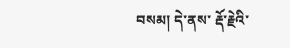བསམ། དེ་ནས་ རྡོ་རྗེའི་